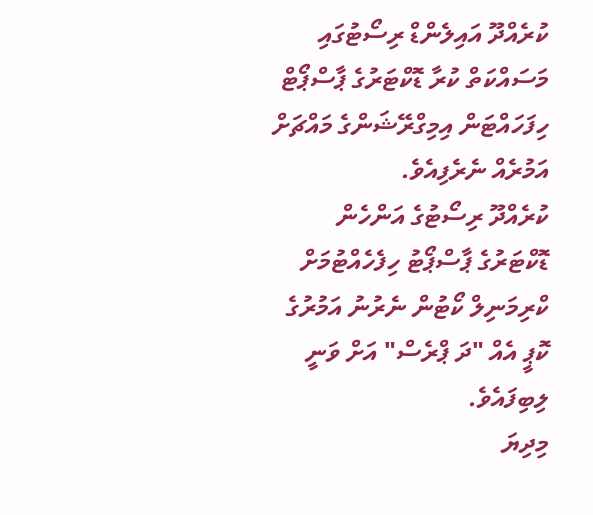ކުރެއްދޫ އައިލެންޑް ރިސޯޓުގައި މަސައްކަތް ކުރާ ޑޮކްޓަރުގެ ޕާސްޕޯޓް ހިފަހައްޓަން އިމިގްރޭޝަންގެ މައްޗަށް އަމުރެއް ނެރެފިއެވެ.
ކުރެއްދޫ ރިސޯޓުގެ އަންހެން ޑޮކްޓަރުގެ ޕާސްޕޯޓު ހިފެހެއްޓުމަށް ކްރިމަނިލް ކޯޓުން ނެރުނު އަމުރުގެ ކޮޕީ އެއް "ދަ ޕްރެސް" އަށް ވަނީ ލިބިފައެވެ.
މިދިޔަ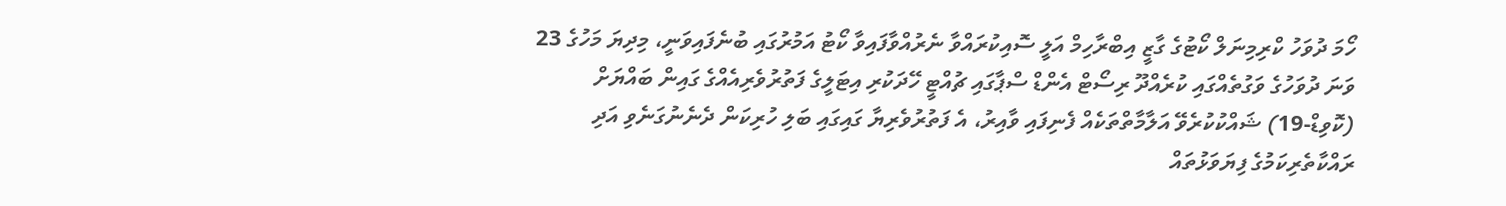ހޯމަ ދުވަހު ކްރިމިނަލް ކޯޓުގެ ގާޒީ އިބްރާހިމް އަލީ ސޮއިކުރައްވާ ނެރުއްވާފައިވާ ކޯޓު އަމުރުގައި ބުނެފައިވަނީ، މިދިޔަ މަހުގެ 23 ވަނަ ދުވަހުގެ ވަގުތެއްގައި ކުރެއްދޫ ރިސޯޓް އެންޑް ސްޕާގައި ޗުއްޓީ ހޭދަކުރި އިޓަލީގެ ފަތުރުވެރިއެއްގެ ގައިން ބައްޔަށް (ކޮވިޑް-19) ޝައްކުކުރެވޭ އަލާމާތްތަކެއް ފެނިފައި ވާއިރު، އެ ފަތުރުވެރިޔާ ގައިގައި ބަލި ހުރިކަން ދެނެނުގަނެވި އަދި ރައްކާތެރިކަމުގެ ފިޔަވަޅުތައް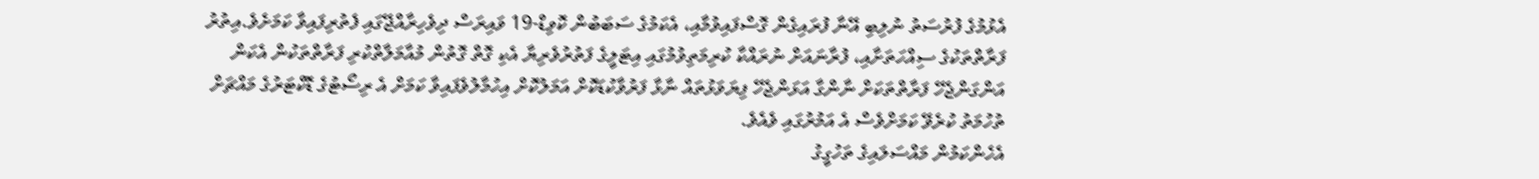އެޅުމުގެ ފުރުސަތު ނުލިބި އޭނާ ފުރައިގެން ގޮސްފައިވުމާއި، އެކަމުގެ ސަބަބުން ކޮވިޑް-19 ވައިރަސް ދިވެހިރާއްޖޭގައި ފެތުރިފައިވާ ކަމަށެވެ.އިތުރު ފަރާތްތަކުގެ ސިއްހަތަށާއި، ފުރާނައަށް ނުރައްކާ ކުރިމަތިވުމުގައި އިޓަލީގެ ފަތުރުވެރިޔާ އެކި ގޮތް ގޮތުން މުއާމަލާތްކުރި ފަރާތްތަކުން އެކަން އަންގަންޖެހޭ ފަރާތްތަކަށް ނާންގާ އަޅަންޖެހޭ ފިޔަވަޅުތައް ނާޅާ ފަރުވާކުޑަކޮށް އަމަލުކޮށް އިހުމާލުވެފައިވާ ކަމަށް އެ ރިސޯޓުގެ ޑޮކްޓަރުގެ މައްޗަށް ތުހުމަތު ކުރެވޭ ކަމަށްވެސް އެ އަމުރުގައި ވެއެވެ.
އެހެންކަމުން މައްސަލައިގެ ތަހުގީގު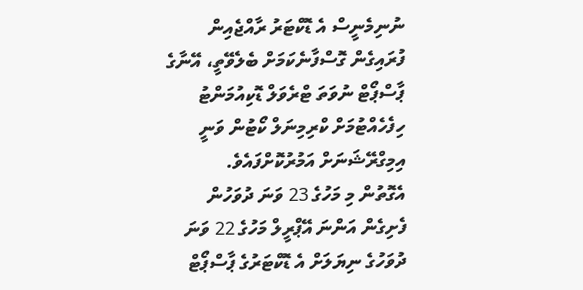ނުނިމެނީސް އެ ޑޮކްޓަރު ރާއްޖެއިން ފުރައިގެން ގޮސްފާނެކަމަށް ބެލެވޭތީ، އޭނާގެ ޕާސްޕޯޓް ނުވަތަ ޓްރެވަލް ޑޮކިއުމަންޓު ހިފެހެއްޓުމަށް ކްރިމިނަލް ކޯޓުން ވަނީ އިމިގްރޭޝަނަށް އަމުރުކޮށްފައެވެ.
އެގޮތުން މި މަހުގެ 23 ވަނަ ދުވަހުން ފެށިގެން އަންނަ އޭޕްރީލް މަހުގެ 22 ވަނަ ދުވަހުގެ ނިޔަލަށް އެ ޑޮކްޓަރުގެ ޕާސްޕޯޓް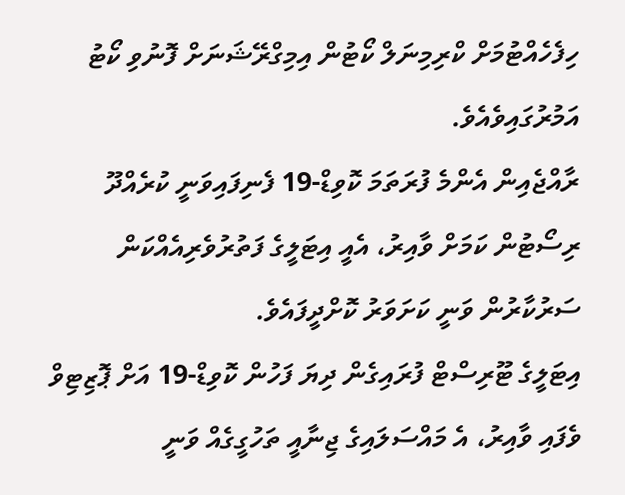ހިފެހެއްޓުމަށް ކްރިމިނަލް ކޯޓުން އިމިގްރޭޝަނަށް ފޮނުވި ކޯޓު އަމުރުގައިވެއެވެ.
ރާއްޖެއިން އެންމެ ފުރަތަމަ ކޮވިޑް-19 ފެނިފައިވަނީ ކުރެއްދޫ ރިސޯޓުން ކަމަށް ވާއިރު، އެއީ އިޓަލީގެ ފަތުރުވެރިއެއްކަން ސަރުކާރުން ވަނީ ކަށަވަރު ކޮށްދީފައެވެ.
އިޓަލީގެ ޓޫރިސްޓް ފުރައިގެން ދިޔަ ފަހުން ކޮވިޑް-19 އަށް ޕޮޒިޓިވް ވެފައި ވާއިރު، އެ މައްސަލައިގެ ޖިނާއީ ތަހުގީގެއް ވަނީ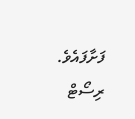ފަށާފައެވެ. ރިސޯޓް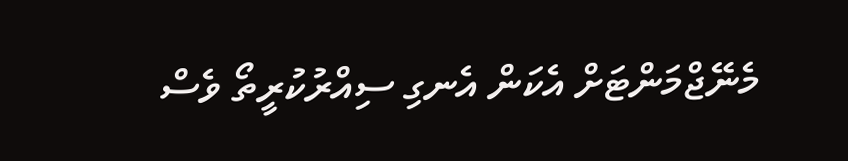މެނޭޖްމަންޓަށް އެކަން އެނގި ސިއްރުކުރީތޯ ވެސް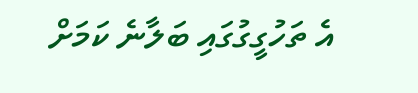އެ ތަހުގީގުގައި ބަލާނެ ކަމަށް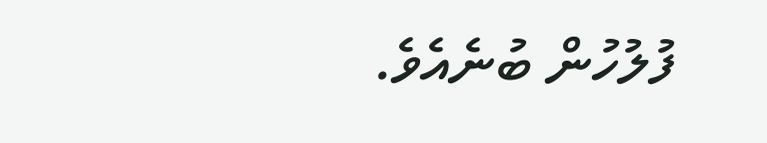ފުލުހުން ބުނެއެވެ.